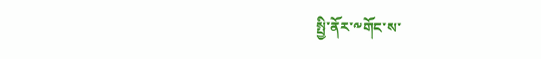སྤྱི་ནོར་༸གོང་ས་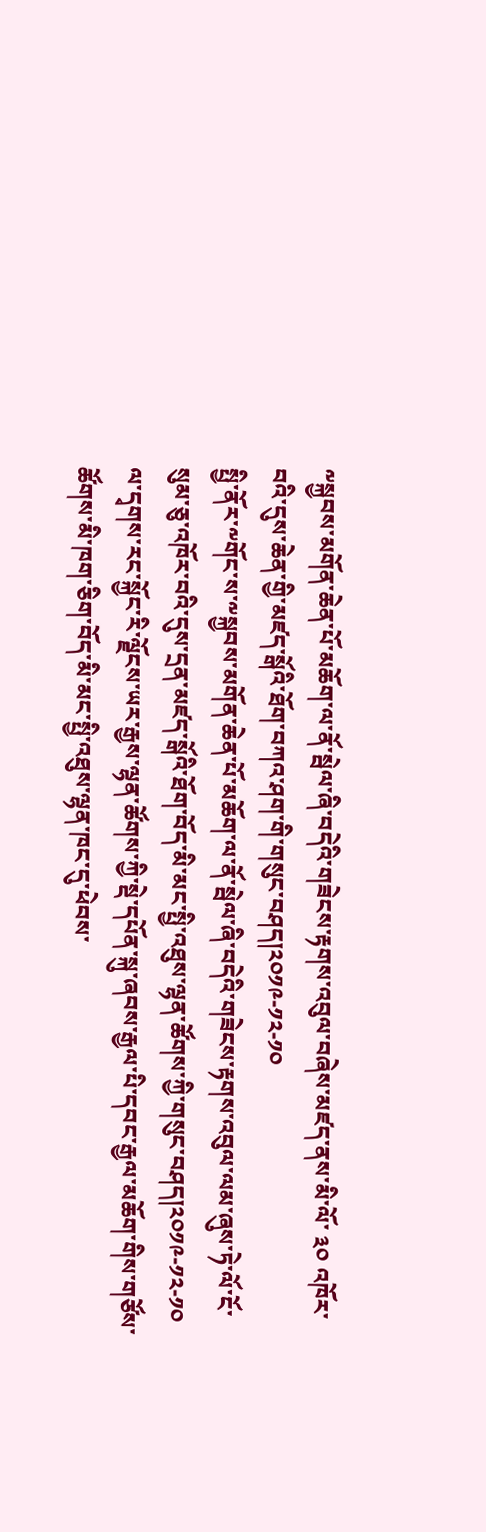༸སྐྱབས་མགོན་ཆེན་པོ་མཆོག་ལ་ནོ་སྦེལ་ཞི་བདེའི་གཟེངས་རྟགས་འབུལ་བཞེས་མཛད་ནས་མི་ལོ་ ༣༠ འཁོར་བའི་དུས་ཆེན་གྱི་མཛད་སྒོའི་ཐོག་བཀའ་ཤག་གི་གསུང་བཤད།༢༠༡༩-༡༢-༡༠
སྤྱི་ནོར་༸གོང་ས་༸སྐྱབས་མགོན་ཆེན་པོ་མཆོག་ལ་ནོ་སྦེལ་ཞི་བདེའི་གཟེངས་རྟགས་འབུལ་ལམ་ཞུས་ཏེ་ལོ་ངོ་སུམ་ཅུ་འཁོར་བའི་དུས་དྲན་མཛད་སྒོའི་ཐོག་བོད་མི་མང་སྤྱི་འཐུས་ལྷན་ཚོགས་ཀྱི་གསུང་བཤད།༢༠༡༩-༡༢-༡༠
ལ་དྭགས་རང་སྐྱོང་རི་ལྗོངས་ཡར་རྒྱས་ལྷན་ཚོགས་ཀྱི་སྡེ་དཔོན་སྐུ་ཞབས་རྒྱལ་པི་དབང་རྒྱལ་མཆོག་གིས་གཙོས་ཚོགས་མི་ཁག་ཅིག་བོད་མི་མང་སྤྱི་འཐུས་ལྷན་ཁང་དུ་ཕེབས་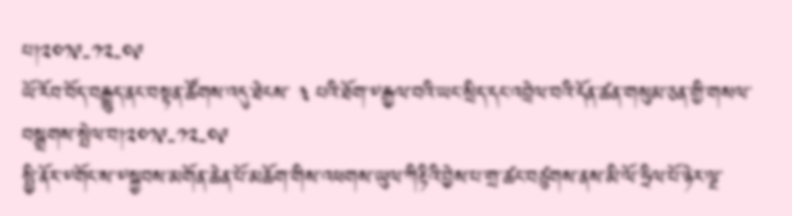པ།༢༠༡༩-༡༢-༠༩
ཡོ་རོབ་བོད་བརྒྱུད་ནང་བསྟན་ཚོགས་འདུ་ཐེངས་ ༣ པའི་ཐོག་༸རྒྱལ་བའི་ཡང་སྲིད་དང་འབྲེལ་བའི་དོན་ཚན་གསུམ་ཅན་གྱི་གསལ་བསྒྲགས་སྤེལ་བ།༢༠༡༩-༡༢-༠༩
སྤྱི་ནོར་༸གོང་ས་༸སྐྱབས་མགོན་ཆེན་པོ་མཆོག་གིས་འཕགས་ཡུལ་ཀིརྟིའི་བྱེས་པ་གྲ་ཚང་བཙུགས་ནས་མི་ལོ་ཧྲིལ་པོ་ཉེར་ལྔ་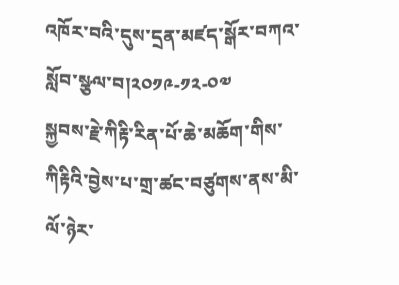འཁོར་བའི་དུས་དྲན་མཛད་སྒོར་བཀའ་སློབ་སྩལ་བ།༢༠༡༩-༡༢-༠༧
སྐྱབས་རྗེ་ཀིརྟི་རིན་པོ་ཆེ་མཆོག་གིས་ཀིརྟིའི་བྱེས་པ་གྲ་ཚང་བཙུགས་ནས་མི་ལོ་ཉེར་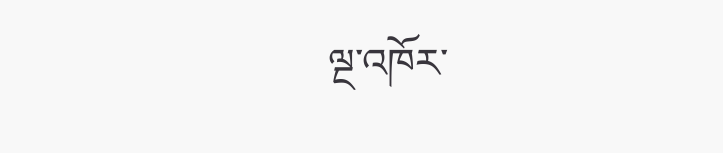ལྔ་འཁོར་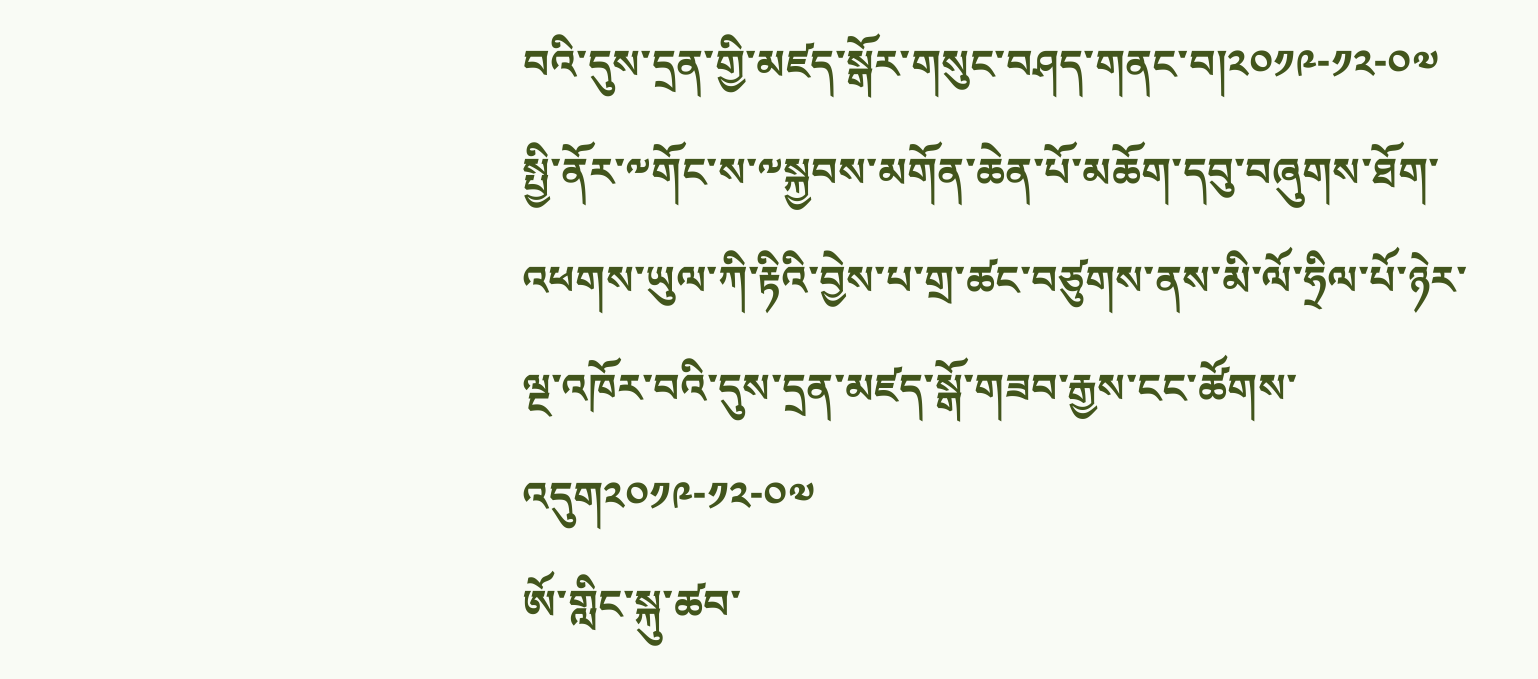བའི་དུས་དྲན་གྱི་མཛད་སྒོར་གསུང་བཤད་གནང་བ།༢༠༡༩-༡༢-༠༧
སྤྱི་ནོར་༸གོང་ས་༸སྐྱབས་མགོན་ཆེན་པོ་མཆོག་དབུ་བཞུགས་ཐོག་འཕགས་ཡུལ་ཀི་རྟིའི་བྱེས་པ་གྲ་ཚང་བཙུགས་ནས་མི་ལོ་ཧྲིལ་པོ་ཉེར་ལྔ་འཁོར་བའི་དུས་དྲན་མཛད་སྒོ་གཟབ་རྒྱས་ངང་ཚོགས་འདུག༢༠༡༩-༡༢-༠༧
ཨོ་གླིང་སྐུ་ཚབ་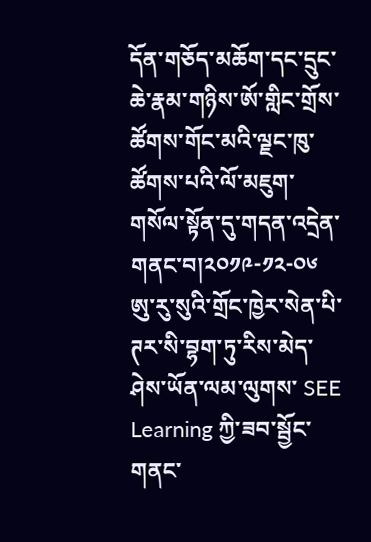དོན་གཅོད་མཆོག་དང་དྲུང་ཆེ་རྣམ་གཉིས་ཨོ་གླིང་གྲོས་ཚོགས་གོང་མའི་ལྗང་ཁུ་ཚོགས་པའི་ལོ་མཇུག་གསོལ་སྟོན་དུ་གདན་འདྲེན་གནང་བ།༢༠༡༩-༡༢-༠༦
ཨུ་རུ་སུའི་གྲོང་ཁྱེར་སེན་པི་ཊར་སི་བྷག་ཏུ་རིས་མེད་ཤེས་ཡོན་ལམ་ལུགས་ SEE Learning ཀྱི་ཟབ་སྦྱོང་གནང་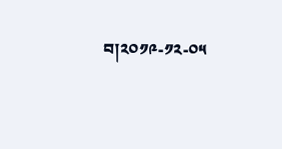བ།༢༠༡༩-༡༢-༠༥